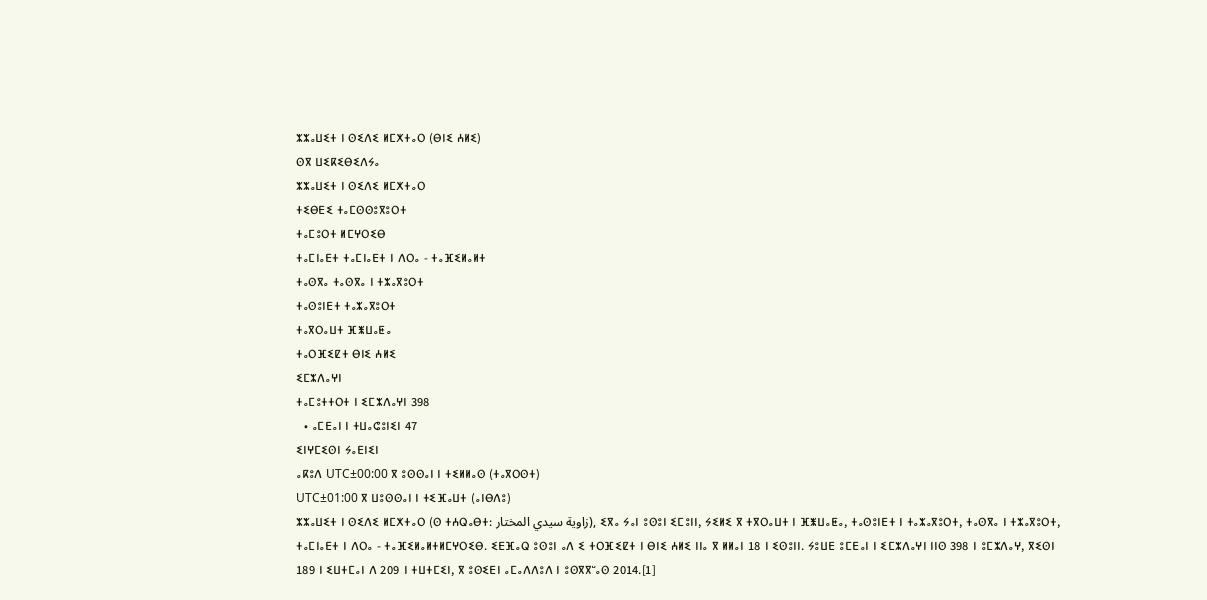ⵣⵣⴰⵡⵉⵜ ⵏ ⵙⵉⴷⵉ ⵍⵎⵅⵜⴰⵔ (ⴱⵏⵉ ⵄⵍⵉ)
ⵙⴳ ⵡⵉⴽⵉⴱⵉⴷⵢⴰ
ⵣⵣⴰⵡⵉⵜ ⵏ ⵙⵉⴷⵉ ⵍⵎⵅⵜⴰⵔ
ⵜⵉⴱⴹⵉ ⵜⴰⵎⵙⵙⵓⴳⵓⵔⵜ
ⵜⴰⵎⵓⵔⵜ ⵍⵎⵖⵔⵉⴱ
ⵜⴰⵎⵏⴰⴹⵜ ⵜⴰⵎⵏⴰⴹⵜ ⵏ ⴷⵔⴰ - ⵜⴰⴼⵉⵍⴰⵍⵜ
ⵜⴰⵙⴳⴰ ⵜⴰⵙⴳⴰ ⵏ ⵜⵣⴰⴳⵓⵔⵜ
ⵜⴰⵙⵓⵏⴹⵜ ⵜⴰⵣⴰⴳⵓⵔⵜ
ⵜⴰⴳⵔⴰⵡⵜ ⴼⵥⵡⴰⵟⴰ
ⵜⴰⵔⴼⵉⵇⵜ ⴱⵏⵉ ⵄⵍⵉ
ⵉⵎⵣⴷⴰⵖⵏ
ⵜⴰⵎⵓⵜⵜⵔⵜ ⵏ ⵉⵎⵣⴷⴰⵖⵏ 398
  • ⴰⵎⴹⴰⵏ ⵏ ⵜⵡⴰⵛⵓⵏⵉⵏ 47
ⵉⵏⵖⵎⵉⵙⵏ ⵢⴰⴹⵏⵉⵏ
ⴰⴽⵓⴷ UTC±00:00 ⴳ ⵓⵙⵙⴰⵏ ⵏ ⵜⵉⵍⵍⴰⵙ (ⵜⴰⴳⵔⵙⵜ)
UTC±01:00 ⴳ ⵡⵓⵙⵙⴰⵏ ⵏ ⵜⵉⴼⴰⵡⵜ (ⴰⵏⴱⴷⵓ)
ⵣⵣⴰⵡⵉⵜ ⵏ ⵙⵉⴷⵉ ⵍⵎⵅⵜⴰⵔ (ⵙ ⵜⵄⵕⴰⴱⵜ: زاوية سيدي المختار), ⵉⴳⴰ ⵢⴰⵏ ⵓⵙⵓⵏ ⵉⵎⵓⵏⵏ, ⵢⵉⵍⵉ ⴳ ⵜⴳⵔⴰⵡⵜ ⵏ ⴼⵥⵡⴰⵟⴰ, ⵜⴰⵙⵓⵏⴹⵜ ⵏ ⵜⴰⵣⴰⴳⵓⵔⵜ, ⵜⴰⵙⴳⴰ ⵏ ⵜⵣⴰⴳⵓⵔⵜ, ⵜⴰⵎⵏⴰⴹⵜ ⵏ ⴷⵔⴰ - ⵜⴰⴼⵉⵍⴰⵍⵜⵍⵎⵖⵔⵉⴱ. ⵉⴹⴼⴰⵕ ⵓⵙⵓⵏ ⴰⴷ ⵉ ⵜⵔⴼⵉⵇⵜ ⵏ ⴱⵏⵉ ⵄⵍⵉ ⵏⵏⴰ ⴳ ⵍⵍⴰⵏ 18 ⵏ ⵉⵙⵓⵏⵏ. ⵢⵓⵡⴹ ⵓⵎⴹⴰⵏ ⵏ ⵉⵎⵣⴷⴰⵖⵏ ⵏⵏⵙ 398 ⵏ ⵓⵎⵣⴷⴰⵖ, ⴳⵉⵙⵏ 189 ⵏ ⵉⵡⵜⵎⴰⵏ ⴷ 209 ⵏ ⵜⵡⵜⵎⵉⵏ, ⴳ ⵓⵙⵉⴹⵏ ⴰⵎⴰⴷⴷⵓⴷ ⵏ ⵓⵙⴳⴳⵯⴰⵙ 2014.[1]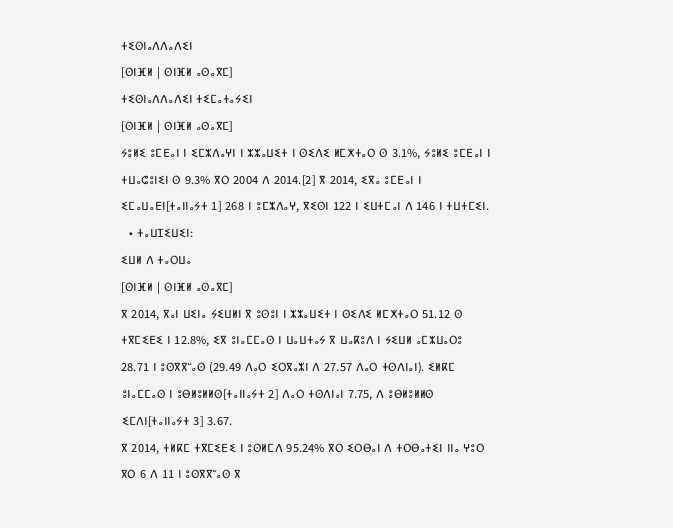ⵜⵉⵙⵏⴰⴷⴷⴰⴷⵉⵏ
[ⵙⵏⴼⵍ | ⵙⵏⴼⵍ ⴰⵙⴰⴳⵎ]
ⵜⵉⵙⵏⴰⴷⴷⴰⴷⵉⵏ ⵜⵉⵎⴰⵜⴰⵢⵉⵏ
[ⵙⵏⴼⵍ | ⵙⵏⴼⵍ ⴰⵙⴰⴳⵎ]
ⵢⵓⵍⵉ ⵓⵎⴹⴰⵏ ⵏ ⵉⵎⵣⴷⴰⵖⵏ ⵏ ⵣⵣⴰⵡⵉⵜ ⵏ ⵙⵉⴷⵉ ⵍⵎⵅⵜⴰⵔ ⵙ 3.1%, ⵢⵓⵍⵉ ⵓⵎⴹⴰⵏ ⵏ ⵜⵡⴰⵛⵓⵏⵉⵏ ⵙ 9.3% ⴳⵔ 2004 ⴷ 2014.[2] ⴳ 2014, ⵉⴳⴰ ⵓⵎⴹⴰⵏ ⵏ ⵉⵎⴰⵡⴰⴹⵏ[ⵜⴰⵏⵏⴰⵢⵜ 1] 268 ⵏ ⵓⵎⵣⴷⴰⵖ, ⴳⵉⵙⵏ 122 ⵏ ⵉⵡⵜⵎⴰⵏ ⴷ 146 ⵏ ⵜⵡⵜⵎⵉⵏ.
  • ⵜⴰⵡⵊⵉⵡⵉⵏ:
ⵉⵡⵍ ⴷ ⵜⴰⵔⵡⴰ
[ⵙⵏⴼⵍ | ⵙⵏⴼⵍ ⴰⵙⴰⴳⵎ]
ⴳ 2014, ⴳⴰⵏ ⵡⵉⵏⴰ ⵢⵉⵡⵍⵏ ⴳ ⵓⵙⵓⵏ ⵏ ⵣⵣⴰⵡⵉⵜ ⵏ ⵙⵉⴷⵉ ⵍⵎⵅⵜⴰⵔ 51.12 ⵙ ⵜⴳⵎⵉⴹⵉ ⵏ 12.8%, ⵉⴳ ⵓⵏⴰⵎⵎⴰⵙ ⵏ ⵡⴰⵡⵜⴰⵢ ⴳ ⵡⴰⴽⵓⴷ ⵏ ⵢⵉⵡⵍ ⴰⵎⵣⵡⴰⵔⵓ 28.71 ⵏ ⵓⵙⴳⴳⵯⴰⵙ (29.49 ⴷⴰⵔ ⵉⵔⴳⴰⵣⵏ ⴷ 27.57 ⴷⴰⵔ ⵜⵙⴷⵏⴰⵏ). ⵉⵍⴽⵎ ⵓⵏⴰⵎⵎⴰⵙ ⵏ ⵓⴱⵍⵓⵍⵍⵙ[ⵜⴰⵏⵏⴰⵢⵜ 2] ⴷⴰⵔ ⵜⵙⴷⵏⴰⵏ 7.75, ⴷ ⵓⴱⵍⵓⵍⵍⵙ ⵉⵎⴷⵏ[ⵜⴰⵏⵏⴰⵢⵜ 3] 3.67.
ⴳ 2014, ⵜⵍⴽⵎ ⵜⴳⵎⵉⴹⵉ ⵏ ⵓⵙⵍⵎⴷ 95.24% ⴳⵔ ⵉⵔⴱⴰⵏ ⴷ ⵜⵔⴱⴰⵜⵉⵏ ⵏⵏⴰ ⵖⵓⵔ ⴳⵔ 6 ⴷ 11 ⵏ ⵓⵙⴳⴳⵯⴰⵙ ⴳ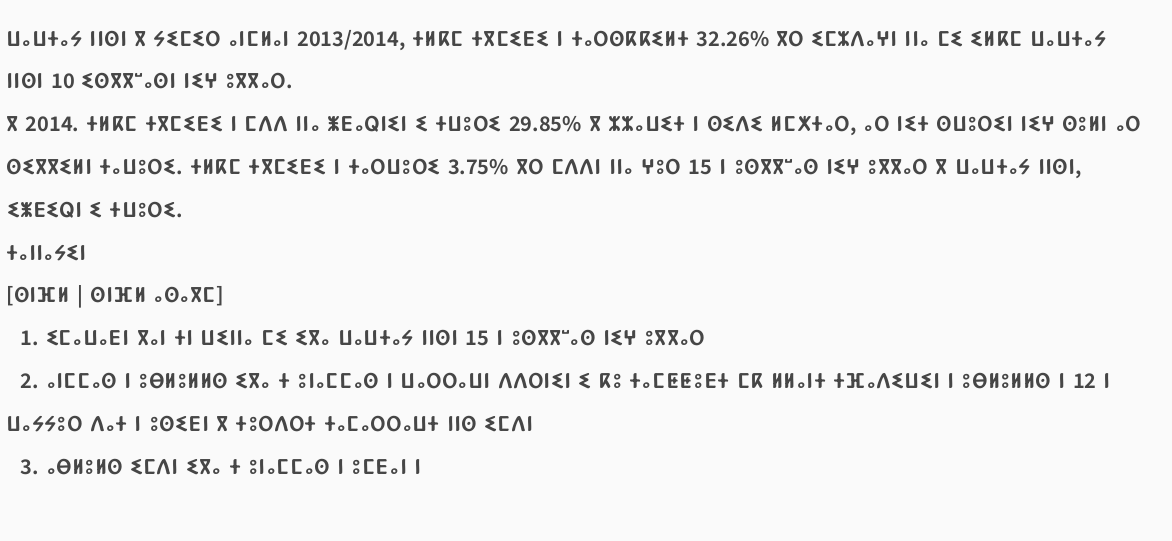ⵡⴰⵡⵜⴰⵢ ⵏⵏⵙⵏ ⴳ ⵢⵉⵎⵉⵔ ⴰⵏⵎⵍⴰⵏ 2013/2014, ⵜⵍⴽⵎ ⵜⴳⵎⵉⴹⵉ ⵏ ⵜⴰⵔⵙⴽⴽⵉⵍⵜ 32.26% ⴳⵔ ⵉⵎⵣⴷⴰⵖⵏ ⵏⵏⴰ ⵎⵉ ⵉⵍⴽⵎ ⵡⴰⵡⵜⴰⵢ ⵏⵏⵙⵏ 10 ⵉⵙⴳⴳⵯⴰⵙⵏ ⵏⵉⵖ ⵓⴳⴳⴰⵔ.
ⴳ 2014. ⵜⵍⴽⵎ ⵜⴳⵎⵉⴹⵉ ⵏ ⵎⴷⴷ ⵏⵏⴰ ⵥⴹⴰⵕⵏⵉⵏ ⵉ ⵜⵡⵓⵔⵉ 29.85% ⴳ ⵣⵣⴰⵡⵉⵜ ⵏ ⵙⵉⴷⵉ ⵍⵎⵅⵜⴰⵔ, ⴰⵔ ⵏⵉⵜ ⵙⵡⵓⵔⵉⵏ ⵏⵉⵖ ⵙⵓⵍⵏ ⴰⵔ ⵙⵉⴳⴳⵉⵍⵏ ⵜⴰⵡⵓⵔⵉ. ⵜⵍⴽⵎ ⵜⴳⵎⵉⴹⵉ ⵏ ⵜⴰⵔⵡⵓⵔⵉ 3.75% ⴳⵔ ⵎⴷⴷⵏ ⵏⵏⴰ ⵖⵓⵔ 15 ⵏ ⵓⵙⴳⴳⵯⴰⵙ ⵏⵉⵖ ⵓⴳⴳⴰⵔ ⴳ ⵡⴰⵡⵜⴰⵢ ⵏⵏⵙⵏ, ⵉⵥⴹⵉⵕⵏ ⵉ ⵜⵡⵓⵔⵉ.
ⵜⴰⵏⵏⴰⵢⵉⵏ
[ⵙⵏⴼⵍ | ⵙⵏⴼⵍ ⴰⵙⴰⴳⵎ]
  1. ⵉⵎⴰⵡⴰⴹⵏ ⴳⴰⵏ ⵜⵏ ⵡⵉⵏⵏⴰ ⵎⵉ ⵉⴳⴰ ⵡⴰⵡⵜⴰⵢ ⵏⵏⵙⵏ 15 ⵏ ⵓⵙⴳⴳⵯⴰⵙ ⵏⵉⵖ ⵓⴳⴳⴰⵔ
  2. ⴰⵏⵎⵎⴰⵙ ⵏ ⵓⴱⵍⵓⵍⵍⵙ ⵉⴳⴰ ⵜ ⵓⵏⴰⵎⵎⴰⵙ ⵏ ⵡⴰⵔⵔⴰⵡⵏ ⴷⴷⵔⵏⵉⵏ ⵉ ⴽⵓ ⵜⴰⵎⵟⵟⵓⴹⵜ ⵎⴽ ⵍⵍⴰⵏⵜ ⵜⴼⴰⴷⵉⵡⵉⵏ ⵏ ⵓⴱⵍⵓⵍⵍⵙ ⵏ 12 ⵏ ⵡⴰⵢⵢⵓⵔ ⴷⴰⵜ ⵏ ⵓⵙⵉⴹⵏ ⴳ ⵜⵓⵔⴷⵔⵜ ⵜⴰⵎⴰⵔⵔⴰⵡⵜ ⵏⵏⵙ ⵉⵎⴷⵏ
  3. ⴰⴱⵍⵓⵍⵙ ⵉⵎⴷⵏ ⵉⴳⴰ ⵜ ⵓⵏⴰⵎⵎⴰⵙ ⵏ ⵓⵎⴹⴰⵏ ⵏ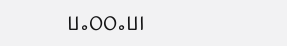ⵡⴰⵔⵔⴰⵡⵏ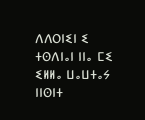ⴷⴷⵔⵏⵉⵏ ⵉ ⵜⵙⴷⵏⴰⵏ ⵏⵏⴰ ⵎⵉ ⵉⵍⵍⴰ ⵡⴰⵡⵜⴰⵢ ⵏⵏⵙⵏⵜ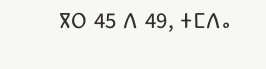ⴳⵔ 45 ⴷ 49, ⵜⵎⴷⴰ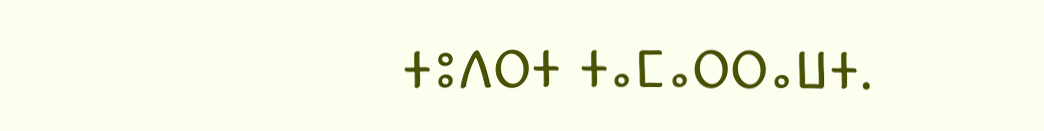ⵜⵓⴷⵔⵜ ⵜⴰⵎⴰⵔⵔⴰⵡⵜ.